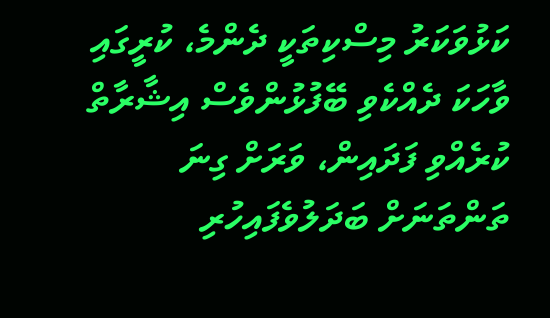ކަޅުވަކަރު މިސްކިތަކީ ދެންމެ، ކުރީގައި ވާހަކަ ދެއްކެވި ބޭފުޅުންވެސް އިޝާރާތް ކުރެއްވި ފަދައިން، ވަރަށް ގިނަ ތަންތަނަށް ބަދަލުވެފައިހުރި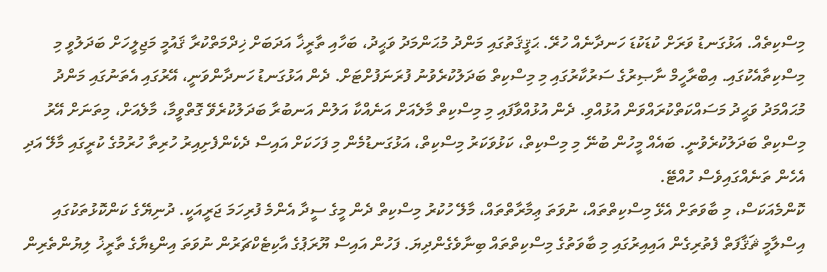މިސްކިތެއް. އަޅުގަނޑު ވަރަށް ކުޑަކުޑަ ހަނދާނެއް ހުރޭ. ޙަޤީޤަތުގައި މަންދު މުޙަންމަދު ވަޙީދު، ބަހާއި ތާރީޚާ އަދަބަށް ޚިދްމަތްކުރާ ޤައުމީ މަޖިލީހަށް ބަދަލުވީ މި މިސްކިތާއެކުގައި. އިބްރާހީމް ނާޞިރުގެ ސަރުކާރުގައި މި މިސްކިތް ބަދަލުކުރެވުނު ފުރަނަފުށްޓަށް. ދެން އަޅުގަނޑު ހަނދާންވަނީ، އޭރުގައި އެތަނުގައި މަންދު މުޙައްމަދު ވަޙީދު މަސައްކަތްކުރައްވަން އުޅުއްވި. ދެން އުޅުއްވާފައި މި މިސްކިތް މާލެއަށް އަނެއްކާ އަލުން އަނބުރާ ބަދަލުކުރެވޭ ގޮތްވީމާ، މާލެއަށް، މިތަނަށް އޭރު މިސްކިތް ބަދަލުކުރެވުނީ. ބައެއް މީހުން ބުނޭ މި މިސްކިތް، ކަޅުވަކަރު މިސްކިތް، އަޅުގަނޑުމެން މި ފަހަކަށް އައިސް ދެކެންފެށިއިރު ހުރިތާ ހުރުމުގެ ކުރީގައި މާލޭ އަދި އެހެން ތަނެއްގައިވެސް ހުއްޓޭ.
ކޮންމެއަކަސް، މި ބާވަތަށް އެޅޭ މިސްކިތްތައް، ނުވަތަ ޢިމާރާތްތައް، މާލޭ ހުކުރު މިސްކިތް ދެން މީގެ ސީދާ އެންމެ ފުރިހަމަ ޖަރީއަކީ. ދުނިޔޭގެ ކަންކޮޅުތަކުގައި އިސްލާމީ ޘަޤާފަތް ފެތުރިގެން އައިއިރުގައި މި ބާވަތުގެ މިސްކިތްތައް ބިނާވެގެންދިޔަ. ފަހުން އައިސް ޔޫރަޕުގެ އާކިޓެކްޗަރުން ނުވަތަ އިންޑިޔާގެ ތާރީޚު ލިޔުންތެރިން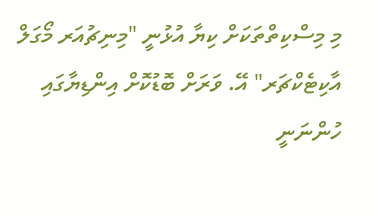މި މިސްކިތްތަކަށް ކިޔާ އުޅުނީ "މިނިޗުއަރ މޯގަލް އާކިޓެކްޗަރ" އޭ. ވަރަށް ބޮޑުކޮށް އިންޑިޔާގައި ހުންނަނީ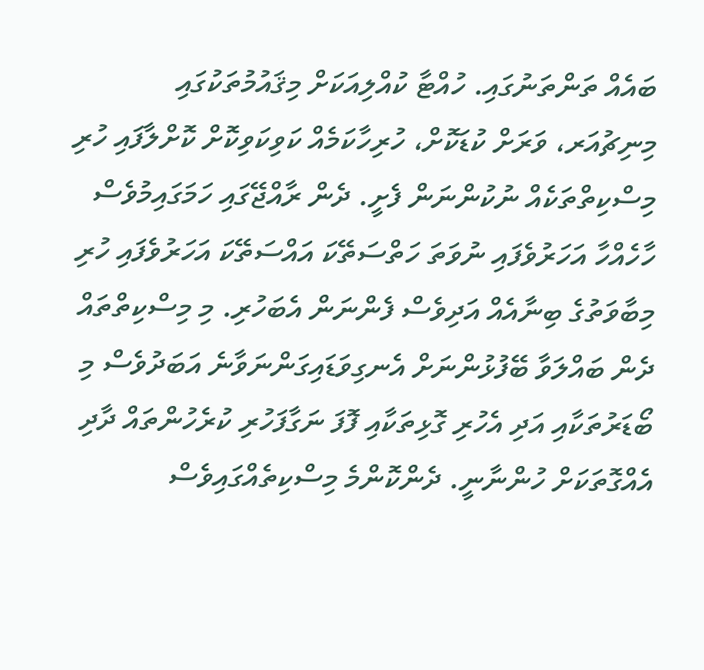ބައެއް ތަންތަނުގައި. ހުއްޓާ ކުއްލިއަކަށް މިޤައުމުތަކުގައި މިނިޗުއަރ، ވަރަށް ކުޑަކޮށް، ހުރިހާކަމެއް ކަވިކަވިކޮށް ކޮށްލާފައި ހުރި މިސްކިތްތަކެއް ނުކުންނަން ފެށީ. ދެން ރާއްޖޭގައި ހަމަގައިމުވެސް ހާހެއްހާ އަހަރުވެފައި ނުވަތަ ހަތްސަތޭކަ އައްސަތޭކަ އަހަރުވެފައި ހުރި މިބާވަތުގެ ބިނާއެއް އަދިވެސް ފެންނަން އެބަހުރި. މި މިސްކިތްތައް ދެން ބައްލަވާ ބޭފުޅުންނަށް އެނގިވަޑައިގަންނަވާނެ އަބަދުވެސް މި ބޯޑަރުތަކާއި އަދި އެހުރި ގޮޅިތަކާއި ފޮފަ ނަގާފަހުރި ކުރެހުންތައް ދާދި އެއްގޮތަކަށް ހުންނާނީ. ދެންކޮންމެ މިސްކިތެއްގައިވެސް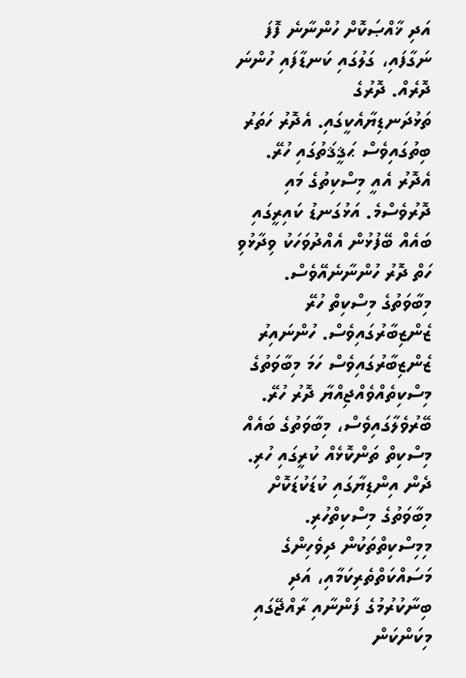އަދި ޚާއްޞަކޮށް ހުންނާނެ ފޮފަ ނަގާފައި، ގަލުގައި ކަނޑާފައި ހުންނަ ދޮރެއް. ދޮރުގެ ތަޅުދަނޑިޔާއެކީގައި. އެދޮރު ހަތަރު ބިތުގައިވެސް ޙަޤީޤަތުގައި ހުރޭ. އެދޮރު އެއީ މިސްކިތުގެ މައި ދޮރުވެސްމެ. އަޅުގަނޑު ކައިރީގައި ބައެއް ބޭފުޅުން އެއްދުވަހަކު ވިދާޅުވި ހަތް ދޮރު ހުންނާނެއޭވެސް. މިބާވަތުގެ މިސްކިތް ހުރޭ ޒެންޒިބާރުގައިވެސް. ހުންނައިރު ޒެންޒިބާރުގައިވެސް ހަމަ މިބާވަތުގެ މިސްކިތެއްވެއްޖިއްޔާ ދޮރު ހުރޭ. ބޭރުވެލާގައިވެސް، މިބާވަތުގެ ބައެއް މިސްކިތް ތަންކޮޅެއް ކުރީގައި ހުރި. ދެން އިންޑިޔާގައި ކުޑަކުޑަކޮށް މިބާވަތުގެ މިސްކިތްހުރި.
މިމިސްކިތްތަކުން ދިވެހިންގެ މަސައްކަތްތެރިކަމާއި، އަދި ބިނާކުރުމުގެ ފަންނާއި ރާއްޖޭގައި މިކަންކަން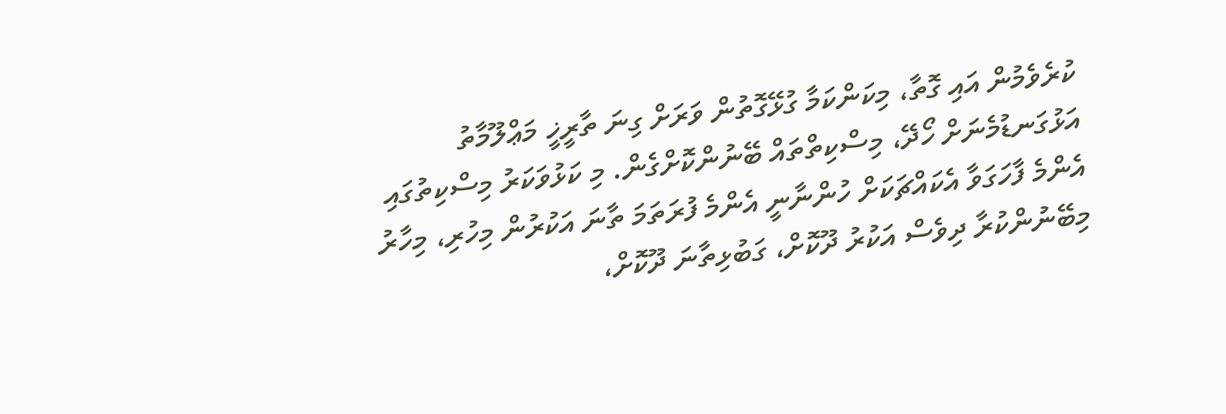ކުރެވެމުން އައި ގޮތާ، މިކަންކަމާ ގުޅޭގޮތުން ވަރަށް ގިނަ ތާރީޚީ މަޢްލޫމާތު އަޅުގަނޑުމެނަށް ހޯދޭ، މިސްކިތްތައް ބޭނުންކޮށްގެން. މި ކަޅުވަކަރު މިސްކިތުގައި އެންމެ ފާހަގަވާ އެކައްޗަކަށް ހުންނާނީ އެންމެ ފުރަތަމަ ތާނަ އަކުރުން މިހުރި، މިހާރު މިބޭނުންކުރާ ދިވެސް އަކުރު ދޫކޮށް، ގަބުޅިތާނަ ދޫކޮށް،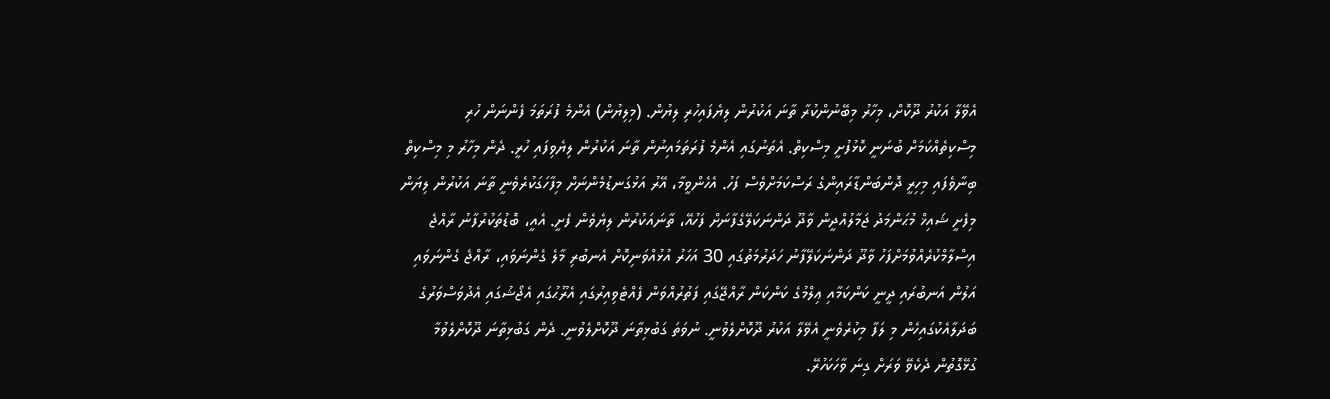އެވޭލާ އަކުރު ދޫކޮށް، މިހާރު މިބޭނުންކުރާ ތާނަ އަކުރުން ލިޔެފައިހުރި ލިޔުން. (މިލިޔުން) އެންމެ ފުރަތަމަ ފެންނަން ހުރި މިސްކިތެއްކަމަށް ބުނަނީ ކޮޅުފުށީ މިސްކިތް. އެތަނުގައި އެންމެ ފުރަތަމައިނުން ތާނަ އަކުރުން ލިޔެވިފައި ހުރީ. ދެން މިހާރު މި މިސްކިތް ބިނާވެފައި މިހިރީ ދޮންބަންޑާރައިންގެ ރަސްކަމަށްވެސް ފަހު. އެހެންވީމާ، އޭރު އަޅުގަނޑުމެންނަށް މިފާހަގަކުރެވެނީ ތާނަ އަކުރުން ލިޔަން މިފެށީ ޝައިޚް މުޙަންމަދު ޖަމާލުއްދީން ވާދޫ ދަންނަކަލޭގެފާނަށް ފަހުއޭ، ތާނައަކުރުން ލިޔެވެން ފެށީ. އެއީ، ބޮޑުތަކުރުފާނު ރާއްޖެ އިސްލާމްކުރެއްވުމަށްފަހު ވާދޫ ދަންނަކަލޭފާނު ހަދަރުމަތުގައި 30 އަހަރު އުޅުއްވަނިކޮށް އެނބުރި މާލެ ގެންނަވައި، ރާއްޖެ ގެންނަވައި އަލުން އަނބުރައި ދީނީ ކަންކަމާއި ޢިލްމުގެ ކަންކަން ރާއްޖޭގައި ފަތުރުއްވަން ފެއްޓެވިއިރުގައި އެރޫޙުގައި އެޖޯޝުގައި އެދުވަސްވަރުގެ ބަދަލާއެކުގައިހެން މި ލަފާ މިކުރެވެނީ އެވޭލާ އަކުރު ދޫކޮށްލެވުނީ. ނުވަތަ ގަބުޅިތާނަ ދޫކޮށްލެވުނީ. ދެން ގަބުޅިތާނަ ދޫކޮށްލެވުމާ ގުޅޭގޮތުން ދެކެވޭ ވަރަށް ގިނަ ވާހަކަހުރޭ.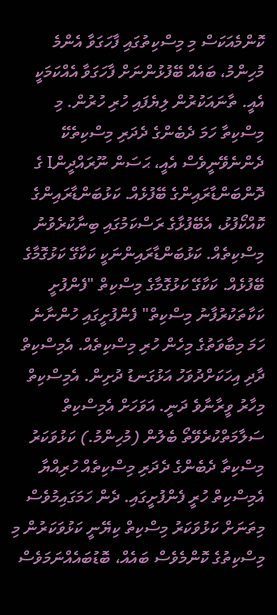ކޮންމެއަކަސް މި މިސްކިތުގައި ފާހަގަވާ އެންމެ މުހިންމު، ބައެއް ބޭފުޅުންނަށް ފާހަގަވާ އެއްކަމަކީ އެއީ. ތާނައަކުރުން ލިޔެފައި ހުރި ހުރުން. މި މިސްކިތާ ހަމަ ދެބެންގެ ދެދަރި މިސްކިތެކޭ ދެންނެވޭނީވެސް އެއީ، ޙަސަން ނޫރައްދީންI ގެ ދޮންބަންޑާރައިންގެ ބޭފުޅެއް. ކަޅުބަންޑާރައިންގެ ކޮއްކޯފުޅު، އެބޭފުޅާގެ ރަސްކަމުގައި ބިނާކުރެވުނު މިސްކިތެއް. ކަޅުބަންޑާރައިންނަކީ ކަކާގޭ ކަޅުގޮމާގެ ބޭފުޅެއް. ކަކާގޭ ކަޅުގޮމާގެ މިސްކިތް "ފެންފުށީ ކަކާތަކުރުފާނު މިސްކިތް" ފެންފުށީގައި ހުންނާނެ ހަމަ މިބާވަތުގެ މިހެން ހުރި މިސްކިތެއް. އެމިސްކިތް ދާދި އިހަކަށްދުވަހު އަޅުގަނޑު ދުށިން. އެމިސްކިތް މިހާރު ވީރާނާވެ ދަނީ. އަވަހަށް އެމިސްކިތް ސަލާމަތްކުރެވޭތޯ ބެލުން (މުހިންމު.) ކަޅުވަކަރު މިސްކިތާ ދެބެންގެ ދެދަރި މިސްކިތެއް ހުރިއްޔާ އެމިސްކިތް ހުރީ ފެންފުށީގައި. ދެން ހަމަގައިމުވެސް މިތަނަށް ކަޅުވަކަރު މިސްކިތް ކިޔޭނީ ކަޅުވަކަރުން މި މިސްކިތުގެ ކޮންމެވެސް ބައެއް، ބޮޑުބައެއްނަމަވެސް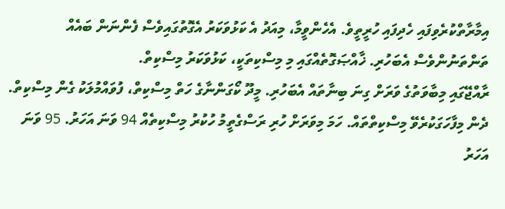އިމާރާތްކުރެވިފައި ހެދިފައި ހުރީތީވެ. އެހެންވީމާ، މިއަދު އެ ކަޅުވަކަރު އެގޮތުގައިވެސް ފެންނަން ބައެއް ތަންތަނުންވެސް އެބަހުރި. ޚާއްޞަގޮތެއްގައި މި މިސްކިތަކީ، ކަޅުވަކަރު މިސްކިތް.
ރާއްޖޭގައި މިބާވަތުގެ ވަރަށް ގިނަ ބިނާތައް އެބަހުރި. މީދޫ ކޯގަންނާގެ ހަތް މިސްކިތް، ފުވައްމުލަކު ގެން މިސްކިތް. ދެން މިފާހަގަކުރެވޭ މިސްކިތްތައް. ހަމަ މިވަރަށް ހުރި ރަސްގެތީމު ހުކުރު މިސްކިތެއް 94 ވަނަ އަހަރު. 95 ވަނަ އަހަރު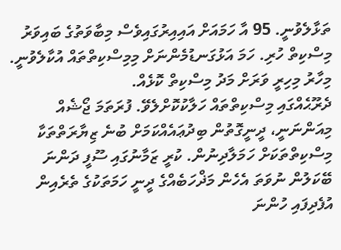ތަޅާލެވުނީ. 95 އާ ހަމައަށް އައިއިރުގައިވެސް މިބާވަތުގެ ބައިވަރު މިސްކިތް ހުރި. ހަމަ އަޅުގަނޑުމެންނަށް މިމިސްކިތްތައް އުކާލެވުނީ. މިހާރު މިހިރީ ވަރަށް މަދު މިސްކިތް ކޮޅެއް.
ދެރޫޙެއްގައި މިސްކިތްތައް ހަލާކުކޮށްލެވޭ. ފުރަތަމަ ޖޯޝެއް މިއަންނަނީ، ދީނީގޮތުން ބިދުޢައެއްކަމަށް ބުނެ ޒިޔާރަތްތަކާ މިސްކިތްތަކަށް ހަމަލާދިނުން. ކުރީ ޒަމާނުގައި ސޫފީ ދަންނަ ބޭކަލުން ނުވަތަ އެހެން މަޛްހަބެއްގެ ދީނީ ހަމަތަކުގެ ތެރެއިން އުފެދިފައި ހުންނަ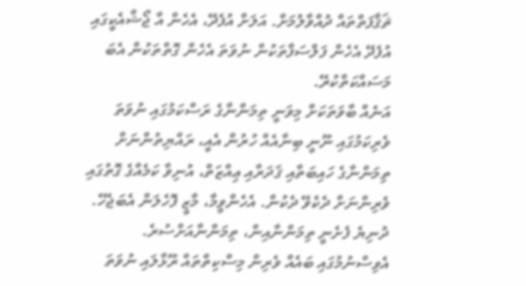ޘަޤާފަތްތައް ދުއްވާލުމަށް. އަލަށް އުފެދޭ، އެހެން އާ ޖޯޝާއެކީގައި އުފެދޭ އެހެން ފަލްސަފާތަކުން ނުވަތަ އެހެން ގޮތްތަކުން އެބަ މަސައްކަތްކުރޭ.
އަނެއް ބާވަތަކަށް މިވަނީ ތިމަންނާގެ ރަސްކަމުގައި ނުވަތަ ވެރިކަމުގައި ނޫނީ ބިނާއެއް ހުރުން އެއީ، ރައްޔިތުންނަށް ތިމަންނާގެ ހައިބަތާއި ޤަދަރާއި ޢިއްޒަތް، އުނިވާ ކަމެއްގެ ގޮތުގައި ވެރިންނަށް ދެކެވޭ ދެކުން. އެހެންވީމާ، މާޒީ ފޮހެލަން އެބަޖެހޭ. ދުނިޔެ ފެށެނީ ތިމަންނާއިން، ތިމަންނާއަށްސުރެ. އެވިސްނުމުގައި ބައެއް ވެރިން މިސްކިތްތައް ރޫޅާލައި ނުވަތަ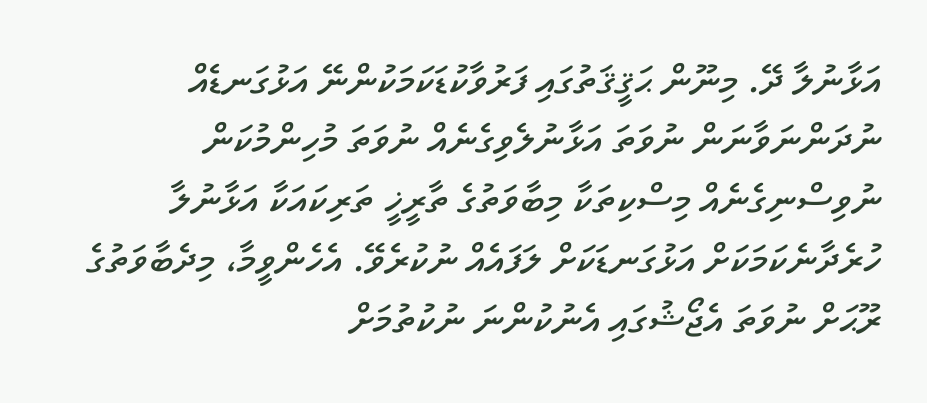އަޅާނުލާ ދޭ. މިނޫން ޙަޤީޤަތުގައި ފަރުވާކުޑަކަމަކުންނޭ އަޅުގަނޑެއް ނުދަންނަވާނަން ނުވަތަ އަޅާނުލެވިގެނެއް ނުވަތަ މުހިންމުކަން ނުވިސްނިގެނެއް މިސްކިތަކާ މިބާވަތުގެ ތާރީޚީ ތަރިކައަކާ އަޅާނުލާ ހުރެދާނެކަމަކަށް އަޅުގަނޑަކަށް ލަފައެއް ނުކުރެވޭ. އެހެންވީމާ، މިދެބާވަތުގެ ރޫޙަށް ނުވަތަ އެޖޯޝުގައި އެނުކުންނަ ނުކުތުމަށް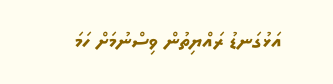އަޅުގަނޑު ރައްޔިތުން ވިސްނުމަށް ހަމަ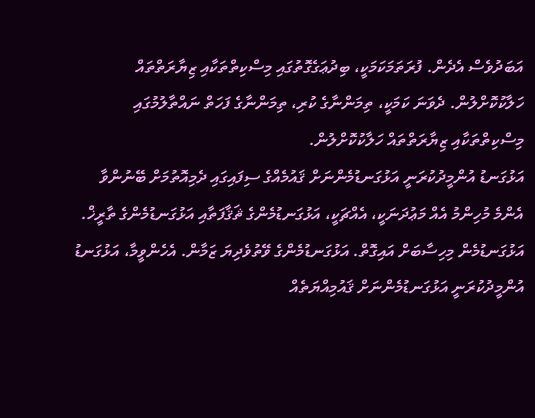އަބަދުވެސް އެދެން. ފުރަތަމަކަމަކީ، ބިދުޢަގެގޮތުގައި މިސްކިތްތަކާއި ޒިޔާރަތްތައް ހަލާކުކޮށްލުން. ދެވަނަ ކަމަކީ، ތިމަންނާގެ ކުރި، ތިމަންނާގެ ފަހަތް ނައްތާލުމުގައި މިސްކިތްތަކާއި ޒިޔާރަތްތައް ހަލާކުކޮށްލުން.
އަޅުގަނޑު އުންމީދުކުރަނީ އަޅުގަނޑުމެންނަށް ޤައުމެއްގެ ސިފައިގައި ދެމިއޮތުމަށް ބޭނުންވާ އެންމެ މުހިންމު އެއް މަޢުދަނަކީ، އެއްޗަކީ، އަޅުގަނޑުމެންގެ ޘަޤާފަތާއި އަޅުގަނޑުމެންގެ ތާރީޚް. އަޅުގަނޑުމެން މިހިސާބަށް އައިގޮތް. އަޅުގަނޑުމެންގެ ވޭތުވެދިޔަ ޒަމާން. އެހެންވީމާ، އަޅުގަނޑު އުންމީދުކުރަނީ އަޅުގަނޑުމެންނަށް ޤައުމިއްޔަތެއް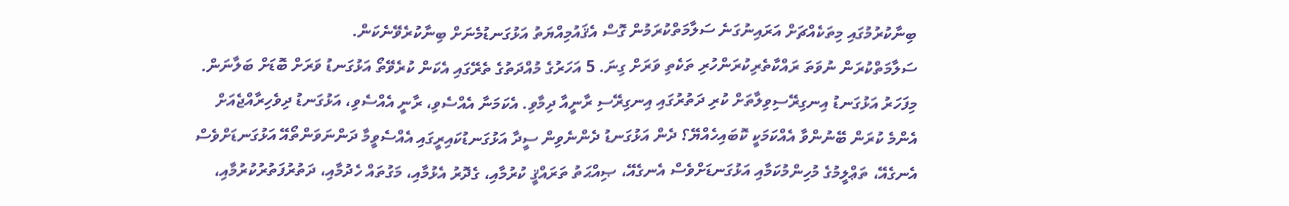ބިނާކުރުމުގައި މިތަކެއްޗަށް އަރައިނުގަނެ ސަލާމަތްކުރަމުން ގޮސް އެޤައުމިއްޔަތު އަޅުގަނޑުމެނަށް ބިނާކުރެވޭނެކަން.
ސަލާމަތްކުރަން ނުވަތަ ރައްކާތެރިކުރަންހުރި ތަކެތި ވަރަށް ގިނަ. 5 އަހަރުގެ މުއްދަތުގެ ތެރޭގައި އެކަން ކުރެވޭތޯ އަޅުގަނޑު ވަރަށް ބޮޑަށް ބަލާނަން. މިފަހަރު އަޅުގަނޑު އިނގިރޭސިވިލާތަށް ކުރި ދަތުރުގައި އިނގިރޭސި ރާނީއާ ދިމާވި. އެކަމަނާ އެއްސެވި، ރާނީ އެއްސެވި، އަޅުގަނޑު ދިވެހިރާއްޖެއަށް އެންމެ ކުރަން ބޭނުންވާ އެއްކަމަކީ ކޮބައިހެއްޔޭ؟ ދެން އަޅުގަނޑު ދެންނެވިން ސީދާ އަޅުގަނޑުކައިރީގައި އެއްސެވީމާ ދަންނަވަންތޯއޭ އަޅުގަނޑަށްވެސް އެނގެއޭ، ތަޢްލީމުގެ މުހިންމުކަމާއި އަޅުގަނޑަށްވެސް އެނގެއޭ، ޞިއްޙަތު ތަރައްޤީ ކުރުމާއި، ގެދޮރު އެޅުމާއި، މަގުތައް ހެދުމާއި، ދަތުރުފަތުރުކުރުމާއި،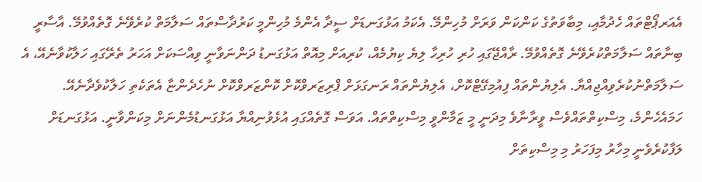އެއަރޕޯޓްތައް ހެދުމާއި، މިބާވަތުގެ ކަންކަން ވަރަށް މުހިންމޭ. އެކަމު އަޅުގަނޑަށް ސީދާ އެންމެ މުހިންމީ ކަރުދާސްތައް ސަލާމަތް ކުރެވޭނެ ގޮތެއްވުމޭ. އާސާރީ ބިނާތައް ސަލާމަތްކުރެވޭނެ ގޮތެއްވުމޭ. ރާއްޖޭގައި ހުރި ހުރިހާ ލިޔެ ކިޔުމެއް، ކުރިއަށް މިއޮތް އަޅުގަނޑު ދަންނަވާނީ ވިއްސަކަށް އަހަރު ތެރޭގައި ހަލާކުވާނެއޭ، އެ ސަލާމަތްނުކުރެވިއްޖިއްޔާ. އެލިޔުންތައް ފިއުމިގޭޓްކޮށް، އެލިޔުންތައް ރަނގަޅަށް ޕްރިޒަރވްކޮށް ކޮންޒަރވްކޮށް ނުހެދެންޏާ އެތަކެތި ހަލާކުވެދާނެއޭ. ހަމައެހެންމެ، މިސްކިތްތައްވެސް ވީރާނާވެ މިދަނީ މީ ޒަމާންވީ މިސްކިތްތައް. އަވަސް ގޮތެއްގައި އުޅެވުނިއްޔާ އަޅުގަނޑުމެންނަށް މިކަންވާނީ. އަޅުގަނޑަށް ލަފާކުރެވެނީ މިހާރު މިފަހަރު މި މިސްކިތަށް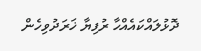ދޮޅުލައްކައެއްހާ ރުފިޔާ ޚަރަދުވިހެން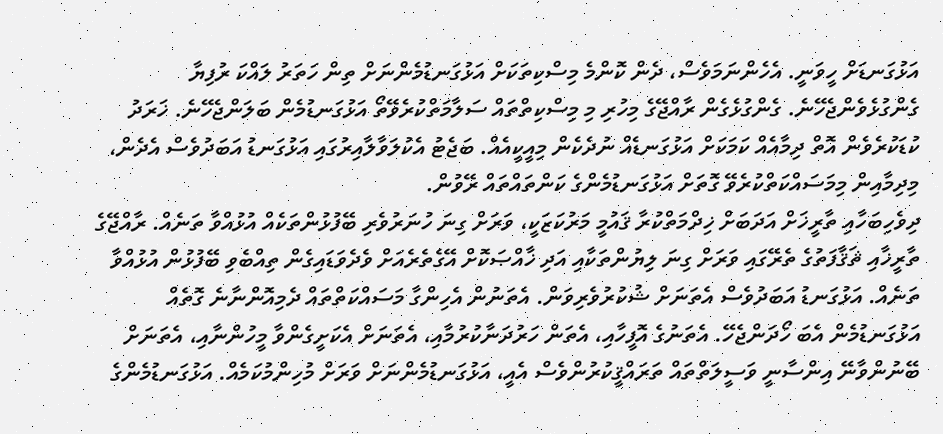އަޅުގަނޑަށް ހީވަނީ. އެހެންނަމަވެސް، ދެން ކޮންމެ މިސްކިތަކަށް އަޅުގަނޑުމެންނަށް ތިން ހަތަރު ލައްކަ ރުފިޔާ ގެންގުޅެވެންޖެހޭނެ. ގެންގުޅެގެން ރާއްޖޭގެ މިހުރި މި މިސްކިތްތައް ސަލާމަތްކުރެވޭތޯ އަޅުގަނޑުމެން ބަލަންޖެހޭނެ. ޚަރަދު ކުޑަކުރެވެން އޮތް ދިމާއެއް ކަމަކަށް އަޅުގަނޑެއް ނުދެކެން މިއީކީއެއް. ބަޖެޓު އެކުލަވާލާއިރުގައި އަޅުގަނޑު އަބަދުވެސް އެދެން، މިދިމާއިން މިމަސައްކަތްކުރެވޭ ގޮތަށް އަޅުގަނޑުމެންގެ ކަންތައްތައް ރޭވުން.
ދިވެހިބަހާއި ތާރީޚަށް އަދަބަށް ޚިދްމަތްކުރާ ޤައުމީ މަރުކަޒަކީ، ވަރަށް ގިނަ ހުނަރުވެރި ބޭފުޅުންތަކެއް އުޅުއްވާ ތަނެއް. ރާއްޖޭގެ ތާރީޚާއި ޘަޤާފަތުގެ ތެރޭގައި ވަރަށް ގިނަ ލިޔުންތަކާއި އަދި ޚާއްޞަކޮށް އޭގެތެރެއަށް ވެދެވަޑައިގެން ތިއްބެވި ބޭފުޅުން އުޅުއްވާ ތަނެއް. އަޅުގަނޑު އަބަދުވެސް އެތަނަށް ޝުކުރުވެރިވަން. އެތަނުން އެހިންގާ މަސައްކަތްތައް ދެމިއޮންނާނެ ގޮތެއް އަޅުގަނޑުމެން އެބަ ހޯދަންޖެހޭ. އެތަނުގެ އޮފީހާއި، އެތަން ހަރުދަނާކުރުމާއި، އެތަނަށް އެކަށީގެންވާ މީހުންނާއި، އެތަނަށް ބޭނުންވާނޭ އިންސާނީ ވަސީލަތްތައް ތަރައްޤީކުރުންވެސް އެއީ، އަޅުގަނޑުމެންނަށް ވަރަށް މުހިންމުކަމެއް. އަޅުގަނޑުމެންގެ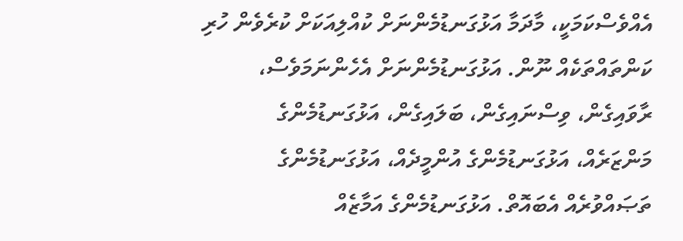އެއްވެސްކަމަކީ، މާދަމާ އަޅުގަނޑުމެންނަށް ކުއްލިއަކަށް ކުރެވެން ހުރި ކަންތައްތަކެއް ނޫން. އަޅުގަނޑުމެންނަށް އެހެންނަމަވެސް، ރާވައިގެން، ވިސްނައިގެން، ބަލައިގެން، އަޅުގަނޑުމެންގެ މަންޒަރެއް، އަޅުގަނޑުމެންގެ އުންމީދެއް، އަޅުގަނޑުމެންގެ ތަޞައްވުރެއް އެބައޮތް. އަޅުގަނޑުމެންގެ އަމާޒެއް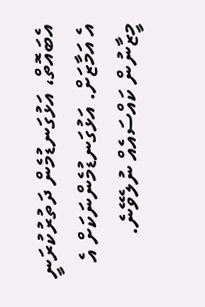އެބައޮތް، އަޅުގަނޑުމެން ދަތުރުކުރަނީ އެ އަމާޒަށް. އަޅުގަނޑުމެންނަކަށް އެ މީޒާނުން ކައްސައެއް ނުލެވޭނެ.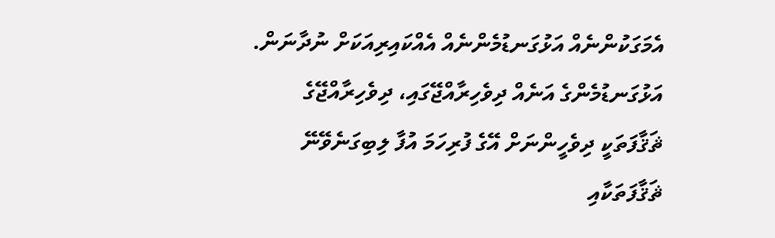އެމަގަކުންނެއް އަޅުގަނޑުމެންނެއް އެއްކައިރިއަކަށް ނުދާނަން. އަޅުގަނޑުމެންގެ އަނެއް ދިވެހިރާއްޖޭގައި، ދިވެހިރާއްޖޭގެ ޘަޤާފަތަކީ ދިވެހީންނަށް އޭގެ ފުރިހަމަ އުފާ ލިބިގަނެވޭނޭ ޘަޤާފަތަކާއި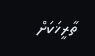ތާރީޚަކަށް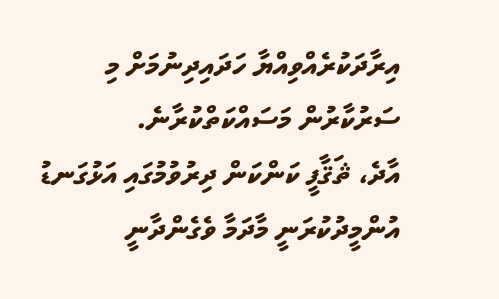އިރާދަކުރެއްވިއްޔާ ހަދައިދިނުމަށް މި ސަރުކާރުން މަސައްކަތްކުރާނެ.
އާދެ، ޘަޤާފީ ކަންކަން ދިރުވުމުގައި އަޅުގަނޑު އުންމީދުކުރަނީ މާދަމާ ވެގެންދާނީ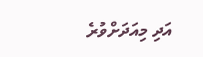އަދި މިއަދަށްވުރެ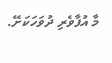މާ އުފާވެރި ދުވަހަކަށޭ.